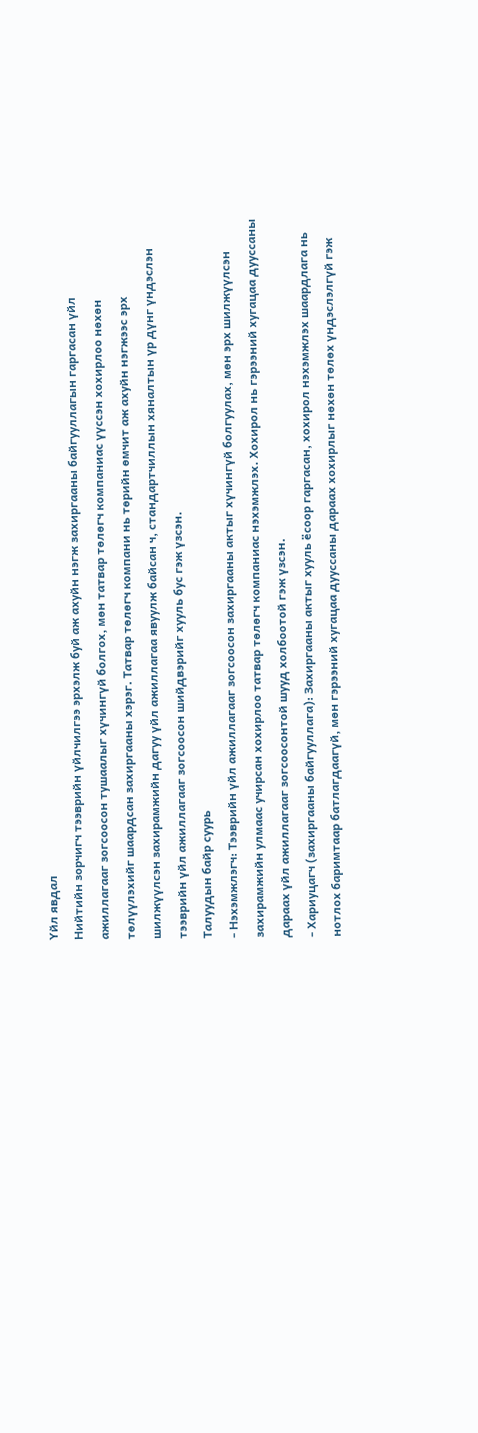Үйл явдал
Нийтийн зорчигч тээврийн үйлчилгээ эрхэлж буй аж ахуйн нэгж захиргааны байгууллагын гаргасан үйл ажиллагааг зогсоосон тушаалыг хүчингүй болгох, мөн татвар төлөгч компаниас үүссэн хохирлоо нөхөн төлүүлэхийг шаардсан захиргааны хэрэг. Татвар төлөгч компани нь төрийн өмчит аж ахуйн нэгжээс эрх шилжүүлсэн захирамжийн дагуу үйл ажиллагаа явуулж байсан ч, стандартчиллын хяналтын үр дүнг үндэслэн тээврийн үйл ажиллагааг зогсоосон шийдвэрийг хууль бус гэж үзсэн.
Талуудын байр суурь
- Нэхэмжлэгч: Тээврийн үйл ажиллагааг зогсоосон захиргааны актыг хүчингүй болгуулах, мөн эрх шилжүүлсэн захирамжийн улмаас учирсан хохирлоо татвар төлөгч компаниас нэхэмжлэх. Хохирол нь гэрээний хугацаа дууссаны дараах үйл ажиллагааг зогсоосонтой шууд холбоотой гэж үзсэн.
- Хариуцагч (захиргааны байгууллага): Захиргааны актыг хууль ёсоор гаргасан, хохирол нэхэмжлэх шаардлага нь нотлох баримтаар батлагдаагүй, мөн гэрээний хугацаа дууссаны дараах хохирлыг нөхөн төлөх үндэслэлгүй гэж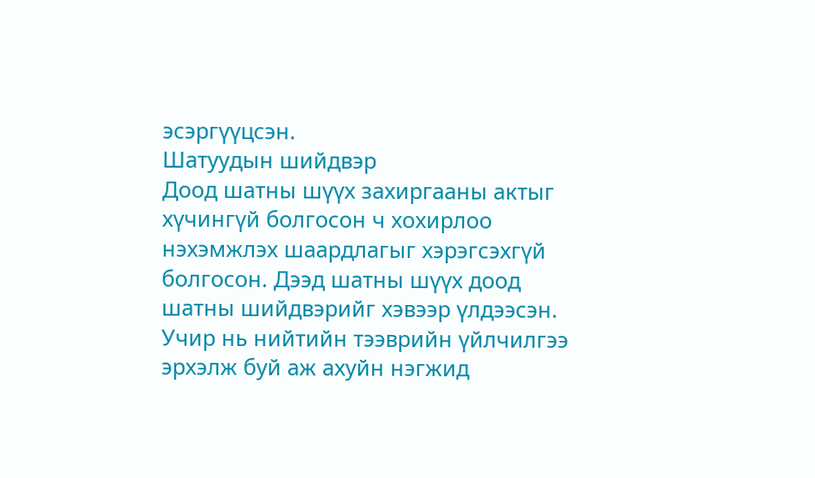эсэргүүцсэн.
Шатуудын шийдвэр
Доод шатны шүүх захиргааны актыг хүчингүй болгосон ч хохирлоо нэхэмжлэх шаардлагыг хэрэгсэхгүй болгосон. Дээд шатны шүүх доод шатны шийдвэрийг хэвээр үлдээсэн. Учир нь нийтийн тээврийн үйлчилгээ эрхэлж буй аж ахуйн нэгжид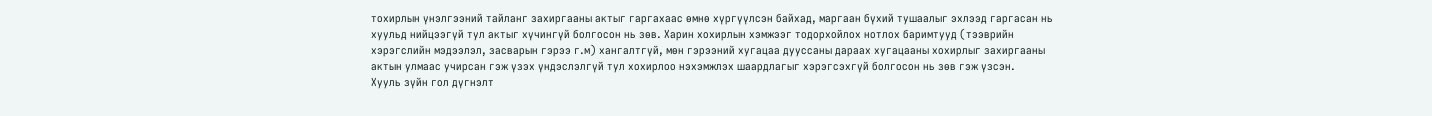тохирлын үнэлгээний тайланг захиргааны актыг гаргахаас өмнө хүргүүлсэн байхад, маргаан бүхий тушаалыг эхлээд гаргасан нь хуульд нийцээгүй тул актыг хүчингүй болгосон нь зөв. Харин хохирлын хэмжээг тодорхойлох нотлох баримтууд (тээврийн хэрэгслийн мэдээлэл, засварын гэрээ г.м) хангалтгүй, мөн гэрээний хугацаа дууссаны дараах хугацааны хохирлыг захиргааны актын улмаас учирсан гэж үзэх үндэслэлгүй тул хохирлоо нэхэмжлэх шаардлагыг хэрэгсэхгүй болгосон нь зөв гэж үзсэн.
Хууль зүйн гол дүгнэлт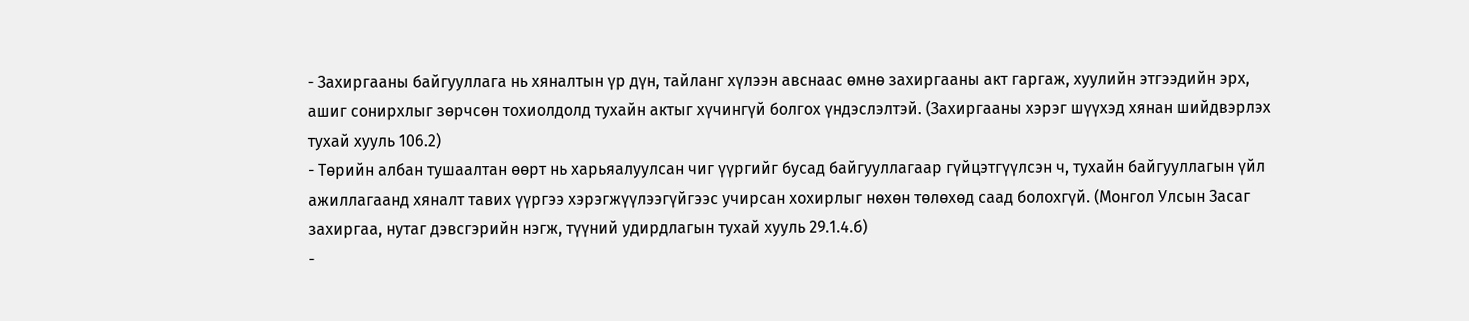- Захиргааны байгууллага нь хяналтын үр дүн, тайланг хүлээн авснаас өмнө захиргааны акт гаргаж, хуулийн этгээдийн эрх, ашиг сонирхлыг зөрчсөн тохиолдолд тухайн актыг хүчингүй болгох үндэслэлтэй. (Захиргааны хэрэг шүүхэд хянан шийдвэрлэх тухай хууль 106.2)
- Төрийн албан тушаалтан өөрт нь харьяалуулсан чиг үүргийг бусад байгууллагаар гүйцэтгүүлсэн ч, тухайн байгууллагын үйл ажиллагаанд хяналт тавих үүргээ хэрэгжүүлээгүйгээс учирсан хохирлыг нөхөн төлөхөд саад болохгүй. (Монгол Улсын Засаг захиргаа, нутаг дэвсгэрийн нэгж, түүний удирдлагын тухай хууль 29.1.4.б)
-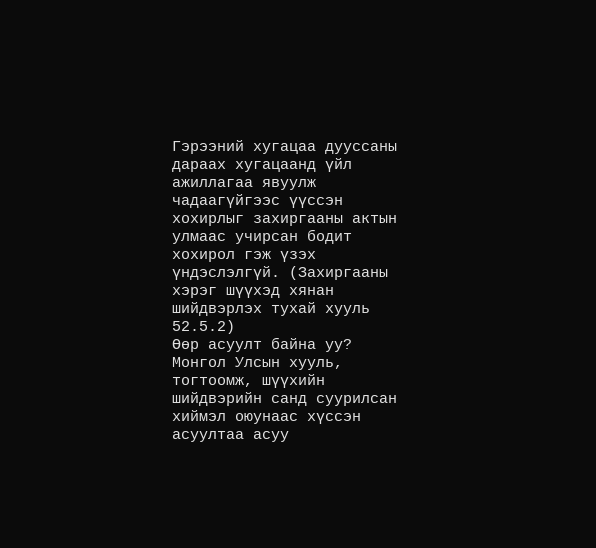Гэрээний хугацаа дууссаны дараах хугацаанд үйл ажиллагаа явуулж чадаагүйгээс үүссэн хохирлыг захиргааны актын улмаас учирсан бодит хохирол гэж үзэх үндэслэлгүй. (Захиргааны хэрэг шүүхэд хянан шийдвэрлэх тухай хууль 52.5.2)
Өөр асуулт байна уу?
Монгол Улсын хууль, тогтоомж, шүүхийн шийдвэрийн санд суурилсан хиймэл оюунаас хүссэн асуултаа асуу